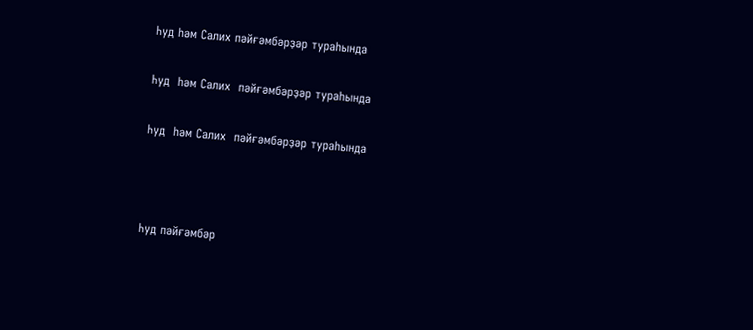Һуд һәм Салих пәйғәмбәрҙәр тураһында

Һуд  һәм Салих  пәйғәмбәрҙәр тураһында

Һуд  һәм Салих  пәйғәмбәрҙәр тураһында



Һуд пәйғәмбәр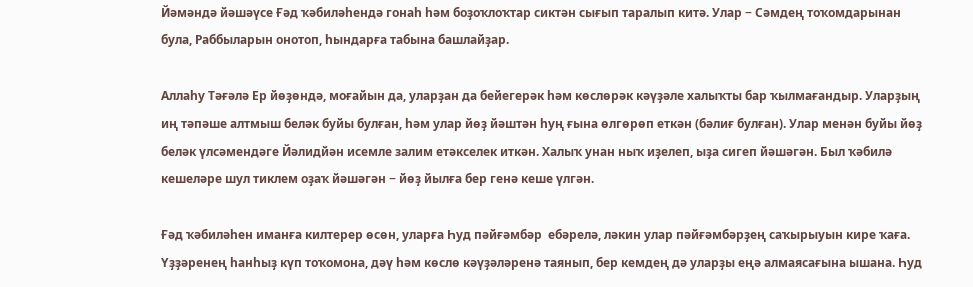Йәмәндә йәшәүсе Ғәд ҡәбиләһендә гонаһ һәм боҙоҡлоҡтар сиктән сығып таралып китә. Улар − Сәмдең тоҡомдарынан була, Раббыларын онотоп, һындарға табына башлайҙар.

Аллаһу Тәғәлә Ер йөҙөндә, моғайын да, уларҙан да бейегерәк һәм көслөрәк кәүҙәле халыҡты бар ҡылмағандыр. Уларҙың иң тәпәше алтмыш беләк буйы булған, һәм улар йөҙ йәштән һуң ғына өлгөрөп еткән (бәлиғ булған). Улар менән буйы йөҙ беләк үлсәмендәге Йәлидйән исемле залим етәкселек иткән. Халыҡ унан ныҡ иҙелеп, ыҙа сигеп йәшәгән. Был ҡәбилә кешеләре шул тиклем оҙаҡ йәшәгән − йөҙ йылға бер генә кеше үлгән.

Ғәд ҡәбиләһен иманға килтерер өсөн, уларға Һуд пәйғәмбәр  ебәрелә, ләкин улар пәйғәмбәрҙең саҡырыуын кире ҡаға. Үҙҙәренең һанһыҙ күп тоҡомона, дәү һәм көслө кәүҙәләренә таянып, бер кемдең дә уларҙы еңә алмаясағына ышана. Һуд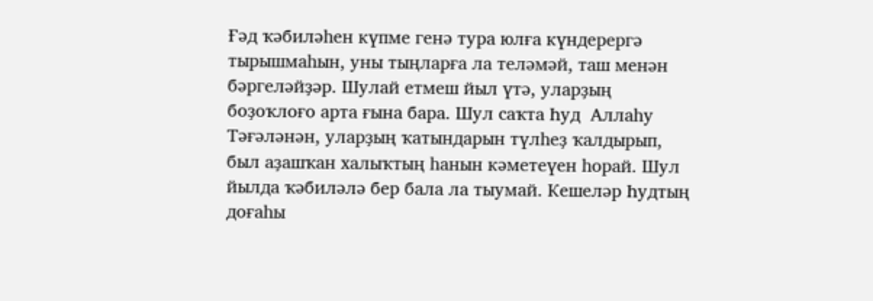Ғәд ҡәбиләһен күпме генә тура юлға күндерергә тырышмаһын, уны тыңларға ла теләмәй, таш менән бәргеләйҙәр. Шулай етмеш йыл үтә, уларҙың боҙоҡлоғо арта ғына бара. Шул саҡта Һуд  Аллаһу Тәғәләнән, уларҙың ҡатындарын түлһеҙ ҡалдырып, был аҙашҡан халыҡтың һанын кәметеүен һорай. Шул йылда ҡәбиләлә бер бала ла тыумай. Кешеләр Һудтың  доғаһы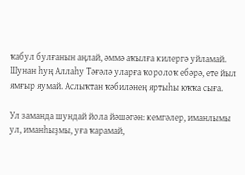ҡабул булғанын аңлай, әммә аҡылға килергә уйламай. Шунан һуң Аллаһу Тәғәлә уларға ҡоролоҡ ебәрә, ете йыл ямғыр яумай. Аслыҡтан ҡәбиләнең яртыһы юҡҡа сыға.

Ул заманда шундай йола йәшәгән: кемгәлер, иманлымы ул, иманһыҙмы, уға ҡарамай,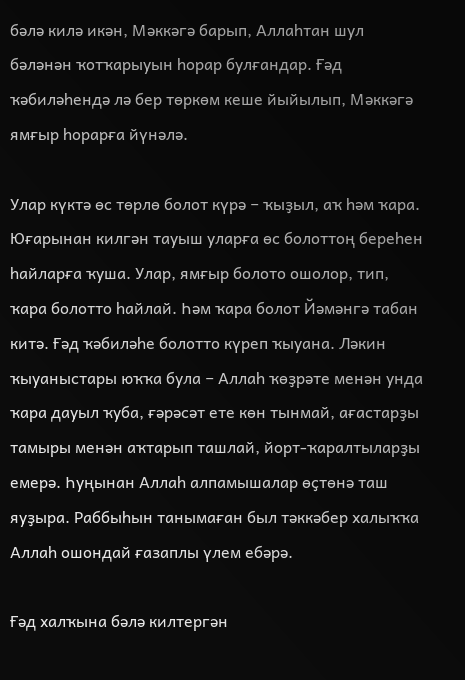бәлә килә икән, Мәккәгә барып, Аллаһтан шул бәләнән ҡотҡарыуын һорар булғандар. Ғәд ҡәбиләһендә лә бер төркөм кеше йыйылып, Мәккәгә ямғыр һорарға йүнәлә.

Улар күктә өс төрлө болот күрә − ҡыҙыл, аҡ һәм ҡара. Юғарынан килгән тауыш уларға өс болоттоң береһен һайларға ҡуша. Улар, ямғыр болото ошолор, тип, ҡара болотто һайлай. Һәм ҡара болот Йәмәнгә табан китә. Ғәд ҡәбиләһе болотто күреп ҡыуана. Ләкин ҡыуаныстары юҡҡа була − Аллаһ ҡөҙрәте менән унда ҡара дауыл ҡуба, ғәрәсәт ете көн тынмай, ағастарҙы тамыры менән аҡтарып ташлай, йорт-ҡаралтыларҙы емерә. Һуңынан Аллаһ алпамышалар өҫтөнә таш яуҙыра. Раббыһын танымаған был тәккәбер халыҡҡа Аллаһ ошондай ғазаплы үлем ебәрә.

Ғәд халҡына бәлә килтергән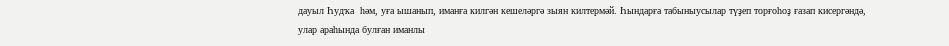дауыл Һудҡа  һәм, уға ышанып, иманға килгән кешеләргә зыян килтермәй. Һындарға табыныусылар түҙеп торғоһоҙ ғазап кисергәндә, улар араһында булған иманлы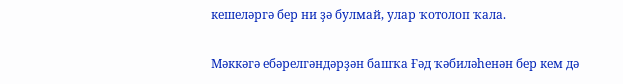кешеләргә бер ни ҙә булмай, улар ҡотолоп ҡала.

Мәккәгә ебәрелгәндәрҙән башҡа Ғәд ҡәбиләһенән бер кем дә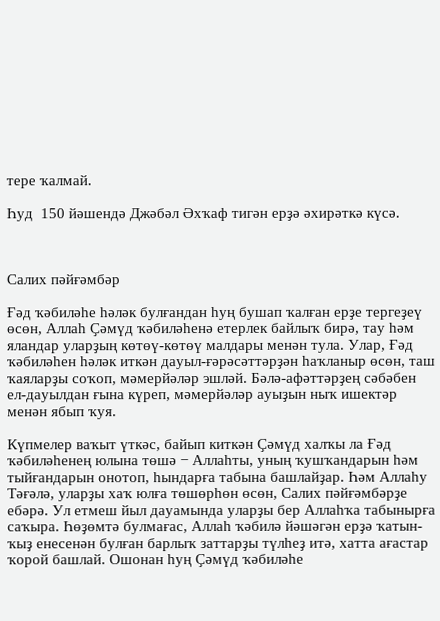тере ҡалмай.

Һуд  150 йәшендә Джәбәл Әхҡаф тигән ерҙә әхирәткә күсә.



Салих пәйғәмбәр

Ғәд ҡәбиләһе һәләк булғандан һуң бушап ҡалған ерҙе тергеҙеү өсөн, Аллаһ Ҫәмүд ҡәбиләһенә етерлек байлыҡ бирә, тау һәм яландар уларҙың көтөү-көтөү малдары менән тула. Улар, Ғәд ҡәбиләһен һәләк иткән дауыл-ғәрәсәттәрҙән һаҡланыр өсөн, таш ҡаяларҙы соҡоп, мәмерйәләр эшләй. Бәлә-афәттәрҙең сәбәбен ел-дауылдан ғына күреп, мәмерйәләр ауыҙын ныҡ ишектәр менән ябып ҡуя.

Күпмелер ваҡыт үткәс, байып киткән Ҫәмүд халҡы ла Ғәд ҡәбиләһенең юлына төшә − Аллаһты, уның ҡушҡандарын һәм тыйғандарын онотоп, һындарға табына башлайҙар. Һәм Аллаһу Тәғәлә, уларҙы хаҡ юлға төшөрһөн өсөн, Салих пәйғәмбәрҙе  ебәрә. Ул етмеш йыл дауамында уларҙы бер Аллаһҡа табынырға саҡыра. Һөҙөмтә булмағас, Аллаһ ҡәбилә йәшәгән ерҙә ҡатын-ҡыҙ енесенән булған барлыҡ заттарҙы түлһеҙ итә, хатта ағастар ҡорой башлай. Ошонан һуң Ҫәмүд ҡәбиләһе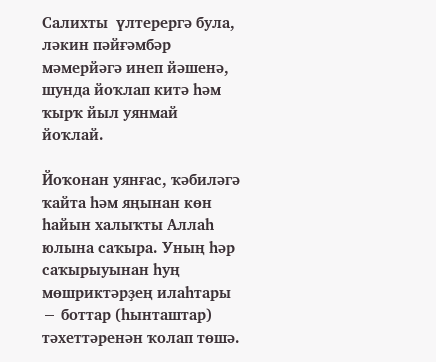Салихты  үлтерергә була, ләкин пәйғәмбәр мәмерйәгә инеп йәшенә, шунда йоҡлап китә һәм ҡырҡ йыл уянмай йоҡлай.

Йоҡонан уянғас, ҡәбиләгә ҡайта һәм яңынан көн һайын халыҡты Аллаһ юлына саҡыра. Уның һәр саҡырыуынан һуң мөшриктәрҙең илаһтары − боттар (һынташтар) тәхеттәренән ҡолап төшә.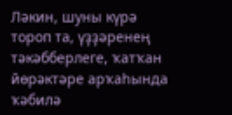Ләкин, шуны күрә тороп та, үҙҙәренең тәкәбберлеге, ҡатҡан йөрәктәре арҡаһында ҡәбилә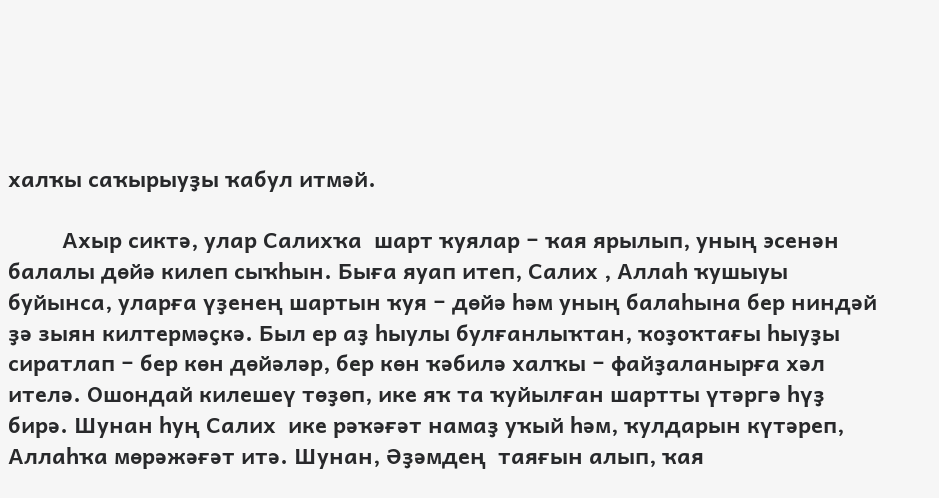халҡы саҡырыуҙы ҡабул итмәй.

         Ахыр сиктә, улар Салихҡа  шарт ҡуялар − ҡая ярылып, уның эсенән балалы дөйә килеп сыҡһын. Быға яуап итеп, Салих , Аллаһ ҡушыуы буйынса, уларға үҙенең шартын ҡуя − дөйә һәм уның балаһына бер ниндәй ҙә зыян килтермәҫкә. Был ер аҙ һыулы булғанлыҡтан, ҡоҙоҡтағы һыуҙы сиратлап − бер көн дөйәләр, бер көн ҡәбилә халҡы − файҙаланырға хәл ителә. Ошондай килешеү төҙөп, ике яҡ та ҡуйылған шартты үтәргә һүҙ бирә. Шунан һуң Салих  ике рәҡәғәт намаҙ уҡый һәм, ҡулдарын күтәреп, Аллаһҡа мөрәжәғәт итә. Шунан, Әҙәмдең  таяғын алып, ҡая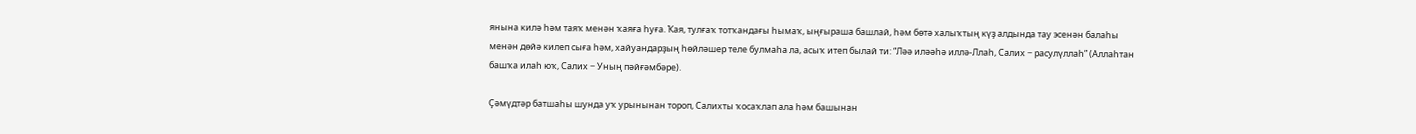янына килә һәм таяҡ менән ҡаяға һуға. Ҡая, тулғаҡ тотҡандағы һымаҡ, ыңғыраша башлай, һәм бөтә халыҡтың күҙ алдында тау эсенән балаһы менән дөйә килеп сыға һәм, хайуандарҙың һөйләшер теле булмаһа ла, асыҡ итеп былай ти: “Ләә иләәһә иллә-Ллаһ, Салих − расулүллаһ” (Аллаһтан башҡа илаһ юҡ, Салих − Уның пәйғәмбәре).

Ҫәмүдтәр батшаһы шунда уҡ урынынан тороп, Салихты ҡосаҡлап ала һәм башынан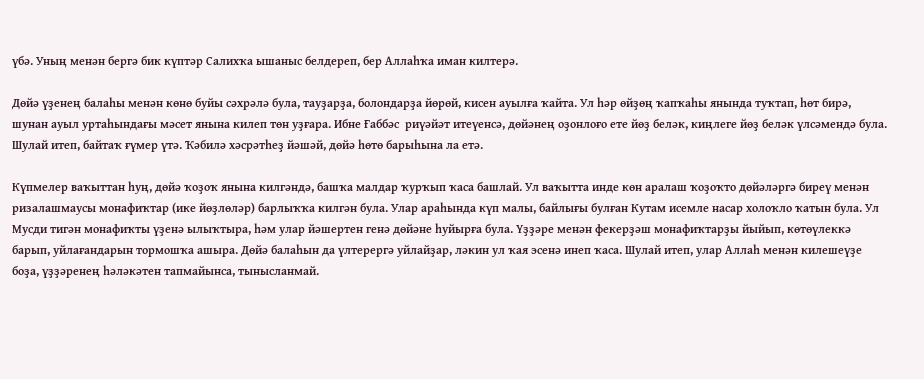үбә. Уның менән бергә бик күптәр Салихҡа ышаныс белдереп, бер Аллаһҡа иман килтерә.

Дөйә үҙенең балаһы менән көнө буйы сәхрәлә була, тауҙарҙа, болондарҙа йөрөй, кисен ауылға ҡайта. Ул һәр өйҙөң ҡапҡаһы янында туҡтап, һөт бирә, шунан ауыл уртаһындағы мәсет янына килеп төн уҙғара. Ибне Ғаббәс  риүәйәт итеүенсә, дөйәнең оҙонлоғо ете йөҙ беләк, киңлеге йөҙ беләк үлсәмендә була. Шулай итеп, байтаҡ ғүмер үтә. Ҡәбилә хәсрәтһеҙ йәшәй, дөйә һөтө барыһына ла етә.

Күпмелер ваҡыттан һуң, дөйә ҡоҙоҡ янына килгәндә, башҡа малдар ҡурҡып ҡаса башлай. Ул ваҡытта инде көн аралаш ҡоҙоҡто дөйәләргә биреү менән ризалашмаусы монафиҡтар (ике йөҙлөләр) барлыҡҡа килгән була. Улар араһында күп малы, байлығы булған Кутам исемле насар холоҡло ҡатын була. Ул Мусди тигән монафиҡты үҙенә ылыҡтыра, һәм улар йәшертен генә дөйәне һуйырға була. Үҙҙәре менән фекерҙәш монафиҡтарҙы йыйып, көтөүлеккә барып, уйлағандарын тормошҡа ашыра. Дөйә балаһын да үлтерергә уйлайҙар, ләкин ул ҡая эсенә инеп ҡаса. Шулай итеп, улар Аллаһ менән килешеүҙе боҙа, үҙҙәренең һәләкәтен тапмайынса, тынысланмай.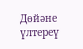Дөйәне үлтереү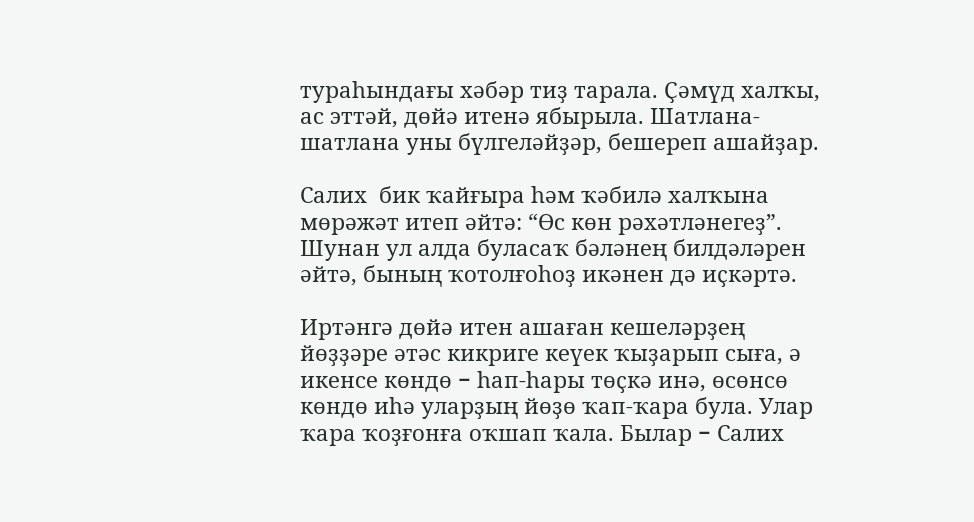тураһындағы хәбәр тиҙ тарала. Ҫәмүд халҡы, ас эттәй, дөйә итенә ябырыла. Шатлана-шатлана уны бүлгеләйҙәр, бешереп ашайҙар.

Салих  бик ҡайғыра һәм ҡәбилә халҡына мөрәжәт итеп әйтә: “Өс көн рәхәтләнегеҙ”. Шунан ул алда буласаҡ бәләнең билдәләрен әйтә, бының ҡотолғоһоҙ икәнен дә иҫкәртә.

Иртәнгә дөйә итен ашаған кешеләрҙең йөҙҙәре әтәс кикриге кеүек ҡыҙарып сыға, ә икенсе көндө − һап-һары төҫкә инә, өсөнсө көндө иһә уларҙың йөҙө ҡап-ҡара була. Улар ҡара ҡоҙғонға оҡшап ҡала. Былар − Салих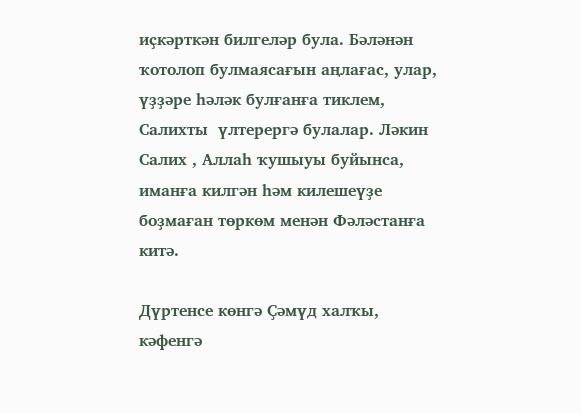иҫкәрткән билгеләр була. Бәләнән ҡотолоп булмаясағын аңлағас, улар, үҙҙәре һәләк булғанға тиклем, Салихты  үлтерергә булалар. Ләкин Салих , Аллаһ ҡушыуы буйынса, иманға килгән һәм килешеүҙе боҙмаған төркөм менән Фәләстанға китә.

Дүртенсе көнгә Ҫәмүд халҡы, кәфенгә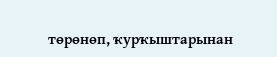төрөнөп, ҡурҡыштарынан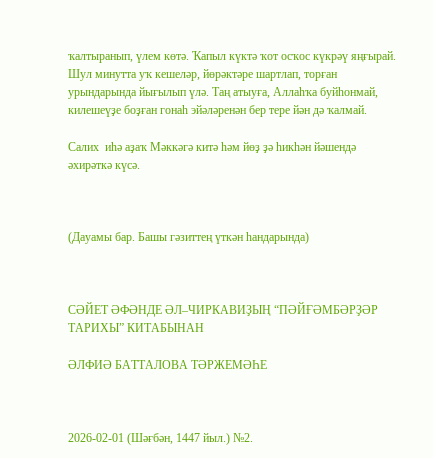ҡалтыранып, үлем көтә. Ҡапыл күктә ҡот осҡос күкрәү яңғырай. Шул минутта уҡ кешеләр, йөрәктәре шартлап, торған урындарында йығылып үлә. Таң атыуға, Аллаһҡа буйһонмай, килешеүҙе боҙған гонаһ эйәләренән бер тере йән дә ҡалмай.

Салих  иһә аҙаҡ Мәккәгә китә һәм йөҙ ҙә һикһән йәшендә әхирәткә күсә.



(Дауамы бар. Башы гәзиттең үткән һандарында)



СӘЙЕТ ӘФӘНДЕ ӘЛ–ЧИРКАВИҘЫҢ “ПӘЙҒӘМБӘРҘӘР ТАРИХЫ” КИТАБЫНАН

ӘЛФИӘ БАТТАЛОВА ТӘРЖЕМӘҺЕ



2026-02-01 (Шәғбән, 1447 йыл.) №2.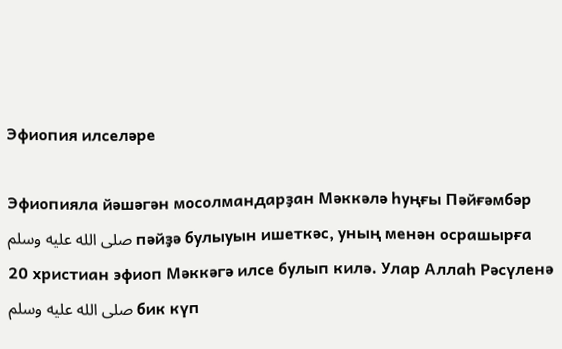Эфиопия илселәре

Эфиопияла йәшәгән мосолмандарҙан Мәккәлә һуңғы Пәйғәмбәр صلى الله عليه وسلم пәйҙә булыуын ишеткәс, уның менән осрашырға 20 христиан эфиоп Мәккәгә илсе булып килә. Улар Аллаһ Рәсүленә صلى الله عليه وسلم бик күп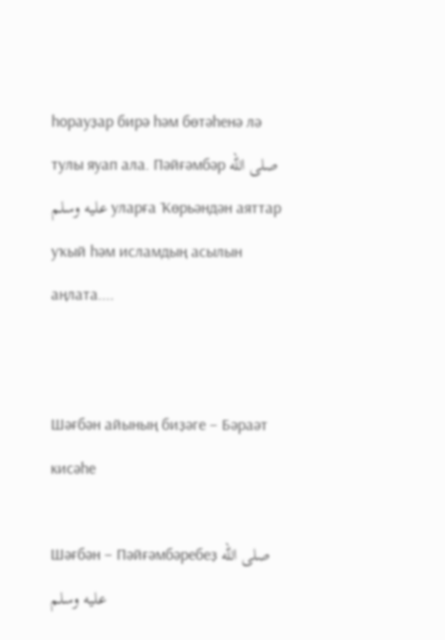һорауҙар бирә һәм бөтәһенә лә тулы яуап ала. Пәйғәмбәр صلى الله عليه وسلم уларға Ҡөрьәндән аяттар уҡый һәм исламдың асылын аңлата....


Шәғбән айының биҙәге – Бәраәт кисәһе

Шәғбән – Пәйғәмбәребеҙ صلى الله عليه وسلم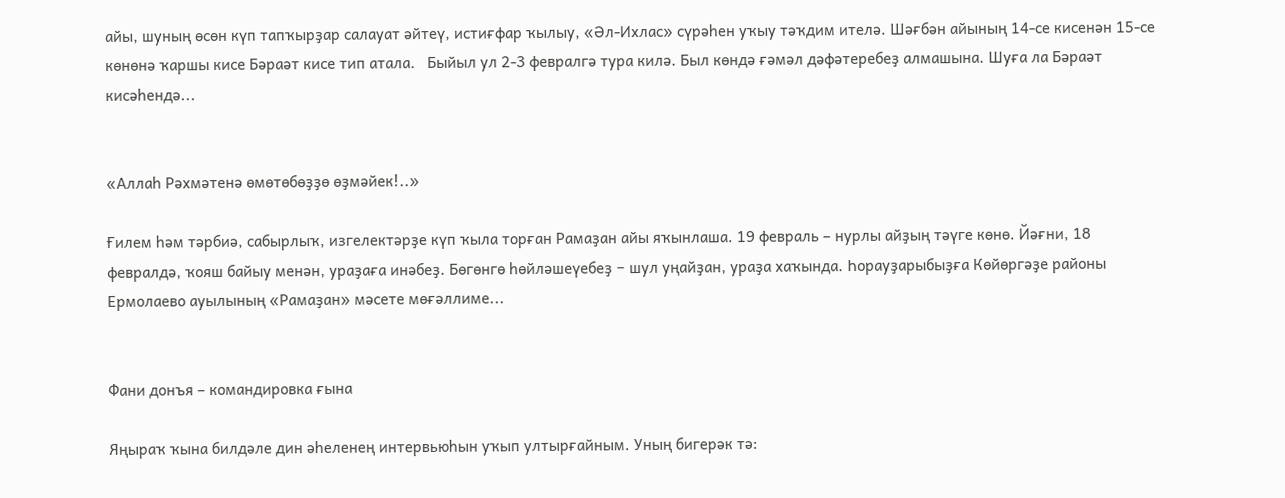айы, шуның өсөн күп тапҡырҙар салауат әйтеү, истиғфар ҡылыу, «Әл-Ихлас» сүрәһен уҡыу тәҡдим ителә. Шәғбән айының 14-се кисенән 15-се көнөнә ҡаршы кисе Бәраәт кисе тип атала.   Быйыл ул 2-3 февралгә тура килә. Был көндә ғәмәл дәфәтеребеҙ алмашына. Шуға ла Бәраәт кисәһендә...


«Аллаһ Рәхмәтенә өмөтөбөҙҙө өҙмәйек!..»

Ғилем һәм тәрбиә, сабырлыҡ, изгелектәрҙе күп ҡыла торған Рамаҙан айы яҡынлаша. 19 февраль – нурлы айҙың тәүге көнө. Йәғни, 18 февралдә, ҡояш байыу менән, ураҙаға инәбеҙ. Бөгөнгө һөйләшеүебеҙ − шул уңайҙан, ураҙа хаҡында. Һорауҙарыбыҙға Көйөргәҙе районы Ермолаево ауылының «Рамаҙан» мәсете мөғәллиме...


Фани донъя – командировка ғына

Яңыраҡ ҡына билдәле дин әһеленең интервьюһын уҡып ултырғайным. Уның бигерәк тә: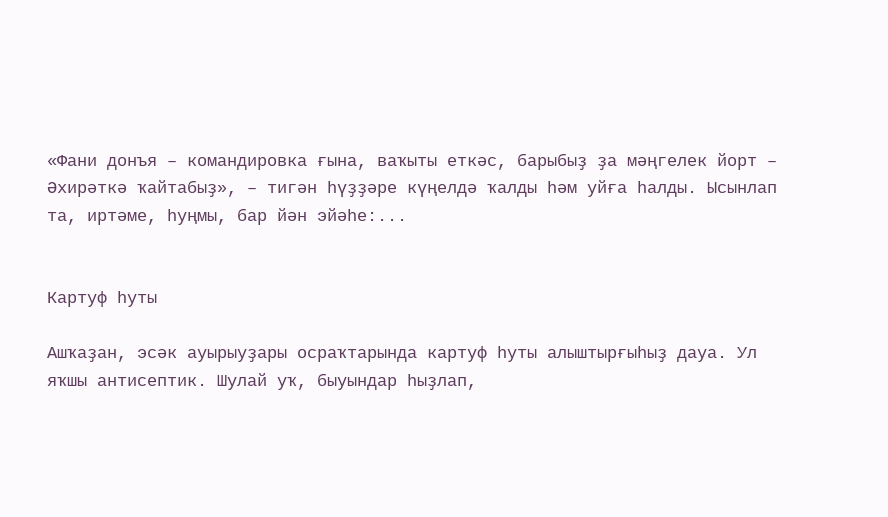«Фани донъя – командировка ғына, ваҡыты еткәс, барыбыҙ ҙа мәңгелек йорт – Әхирәткә ҡайтабыҙ», – тигән һүҙҙәре күңелдә ҡалды һәм уйға һалды. Ысынлап та, иртәме, һуңмы, бар йән эйәһе:...


Картуф һуты

Ашҡаҙан, эсәк ауырыуҙары осраҡтарында картуф һуты алыштырғыһыҙ дауа. Ул яҡшы антисептик. Шулай уҡ, быуындар һыҙлап,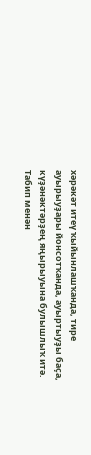хәрәкәт итеү ҡыйынлашҡанда, тире ауырыуҙары йонсотҡанда, ауыртыуҙы баҫа, күҙәнәктәрҙең яңырыуына булышлыҡ итә.   Табип менән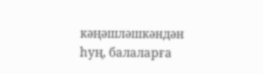кәңәшләшкәндән һуң, балаларға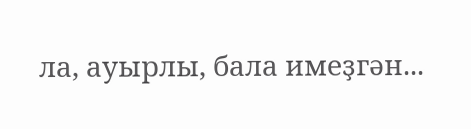ла, ауырлы, бала имеҙгән...